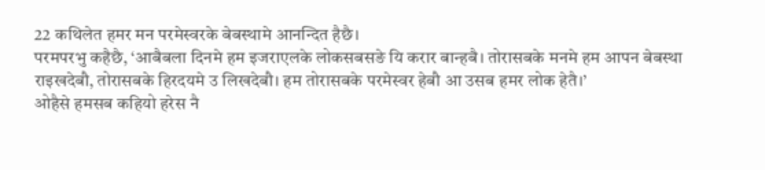22 कथिलेत हमर मन परमेस्वरके बेबस्थामे आनन्दित हैछै।
परमपरभु कहैछै, ‘आबैबला दिनमे हम इजराएलके लोकसबसङे यि करार बान्हबै। तोरासबके मनमे हम आपन बेबस्था राइखदेबौ, तोरासबके हिरदयमे उ लिखदेबौ। हम तोरासबके परमेस्वर हेबौ आ उसब हमर लोक हेतै।’
ओहैसे हमसब कहियो हरेस नै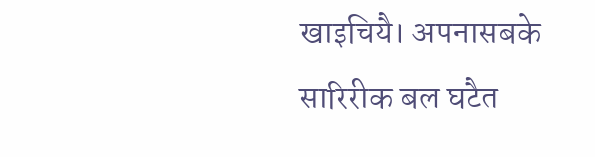खाइचियै। अपनासबके सारिरीक बल घटैत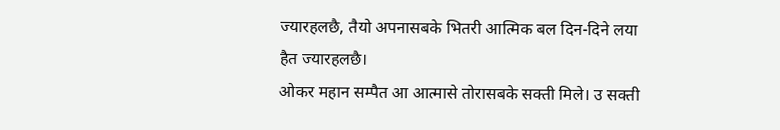ज्यारहलछै, तैयो अपनासबके भितरी आत्मिक बल दिन-दिने लया हैत ज्यारहलछै।
ओकर महान सम्पैत आ आत्मासे तोरासबके सक्ती मिले। उ सक्ती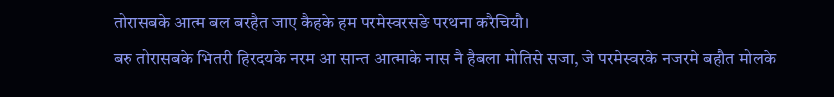तोरासबके आत्म बल बरहैत जाए कैहके हम परमेस्वरसङे परथना करैचियौ।
बरु तोरासबके भितरी हिरदयके नरम आ सान्त आत्माके नास नै हैबला मोतिसे सजा, जे परमेस्वरके नजरमे बहौत मोलके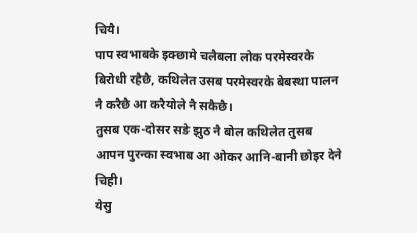चियै।
पाप स्वभाबके इक्छामे चलैबला लोक परमेस्वरके बिरोधी रहैछै, कथिलेत उसब परमेस्वरके बेबस्था पालन नै करैछै आ करैयोले नै सकैछै।
तुसब एक-दोसर सङे झुठ नै बोल कथिलेत तुसब आपन पुरन्का स्वभाब आ ओकर आनि-बानी छोइर देने चिही।
येसु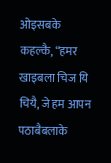ओइसबके कहल्कै, “हमर खाइबला चिज यि चियै, जे हम आपन पठाबैबलाके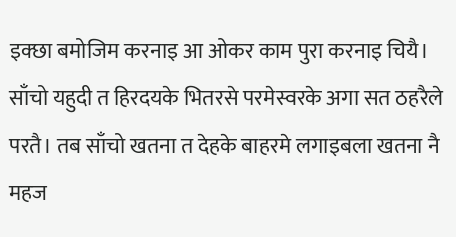इक्छा बमोजिम करनाइ आ ओकर काम पुरा करनाइ चियै।
साँचो यहुदी त हिरदयके भितरसे परमेस्वरके अगा सत ठहरैले परतै। तब साँचो खतना त देहके बाहरमे लगाइबला खतना नै महज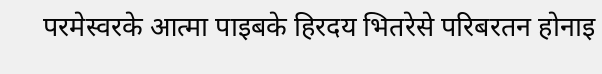परमेस्वरके आत्मा पाइबके हिरदय भितरेसे परिबरतन होनाइ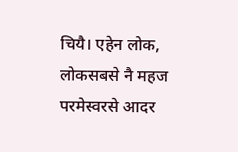चियै। एहेन लोक, लोकसबसे नै महज परमेस्वरसे आदर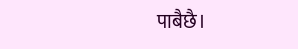पाबैछै।